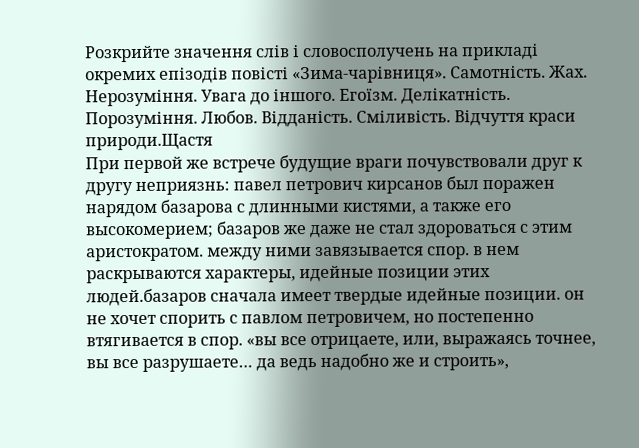Розкрийте значення слів і словосполучень на прикладі окремих епізодів повісті «Зима-чарівниця». Самотність. Жах. Нерозуміння. Увага до іншого. Егоїзм. Делікатність. Порозуміння. Любов. Відданість. Сміливість. Відчуття краси природи.Щастя
При первой же встрече будущие враги почувствовали друг к другу неприязнь: павел петрович кирсанов был поражен нарядом базарова с длинными кистями, а также его высокомерием; базаров же даже не стал здороваться с этим аристократом. между ними завязывается спор. в нем раскрываются характеры, идейные позиции этих людей.базаров сначала имеет твердые идейные позиции. он не хочет спорить с павлом петровичем, но постепенно втягивается в спор. «вы все отрицаете, или, выражаясь точнее, вы все разрушаете… да ведь надобно же и строить»,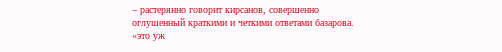– растерянно говорит кирсанов, совершенно оглушенный краткими и четкими ответами базарова. «это уж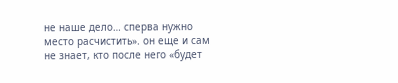не наше дело… сперва нужно место расчистить». он еще и сам не знает, кто после него «будет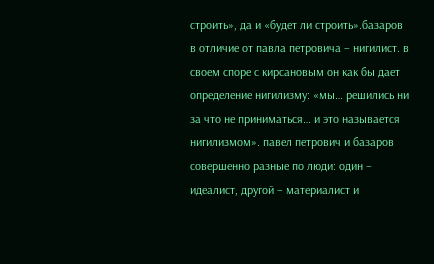строить», да и «будет ли строить».базаров в отличие от павла петровича – нигилист. в своем споре с кирсановым он как бы дает определение нигилизму: «мы… решились ни за что не приниматься… и это называется нигилизмом». павел петрович и базаров совершенно разные по люди: один – идеалист, другой – материалист и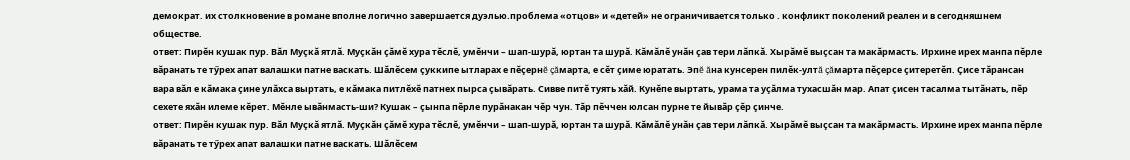демократ. их столкновение в романе вполне логично завершается дуэлью.проблема «отцов» и «детей» не ограничивается только . конфликт поколений реален и в сегодняшнем обществе.
ответ: Пирĕн кушак пур. Вăл Муçкă ятлă. Муçкăн çăмĕ хура тĕслĕ, умĕнчи – шап-шурă, юртан та шурă. Кăмăлĕ унăн çав тери лăпкă. Хырăмĕ выçсан та макăрмасть. Ирхине ирех манпа пĕрле вăранать те тӳрех апат валашки патне васкать. Шăлĕсем çуккипе ытларах е пĕçернĕ çăмарта, е сĕт çиме юратать. Эпĕ ăна кунсерен пилĕк-ултă çăмарта пĕçерсе çитеретĕп. Çисе тăрансан вара вăл е кăмака çине улăхса выртать, е кăмака питлĕхĕ патнех пырса çывăрать. Сивве питĕ туять хăй. Кунĕпе выртать, урама та уçăлма тухасшăн мар. Апат çисен тасалма тытăнать, пĕр сехете яхăн илеме кĕрет. Мĕнле ывăнмасть-ши? Кушак – çынпа пĕрле пурăнакан чĕр чун. Тăр пĕччен юлсан пурне те йывăр çĕр çинче.
ответ: Пирĕн кушак пур. Вăл Муçкă ятлă. Муçкăн çăмĕ хура тĕслĕ, умĕнчи – шап-шурă, юртан та шурă. Кăмăлĕ унăн çав тери лăпкă. Хырăмĕ выçсан та макăрмасть. Ирхине ирех манпа пĕрле вăранать те тӳрех апат валашки патне васкать. Шăлĕсем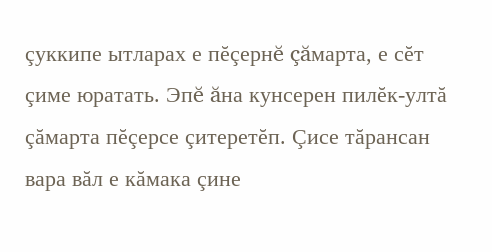çуккипе ытларах е пĕçернĕ çăмарта, е сĕт çиме юратать. Эпĕ ăна кунсерен пилĕк-ултă çăмарта пĕçерсе çитеретĕп. Çисе тăрансан вара вăл е кăмака çине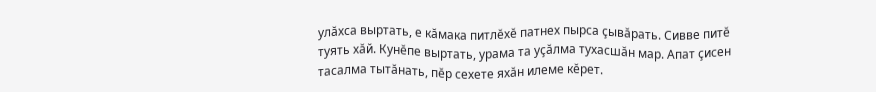улăхса выртать, е кăмака питлĕхĕ патнех пырса çывăрать. Сивве питĕ туять хăй. Кунĕпе выртать, урама та уçăлма тухасшăн мар. Апат çисен тасалма тытăнать, пĕр сехете яхăн илеме кĕрет.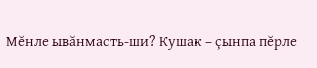Мĕнле ывăнмасть-ши? Кушак – çынпа пĕрле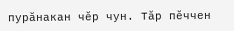пурăнакан чĕр чун. Тăр пĕччен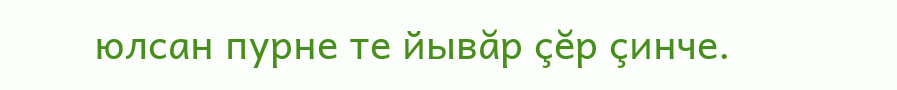юлсан пурне те йывăр çĕр çинче.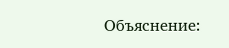Объяснение: